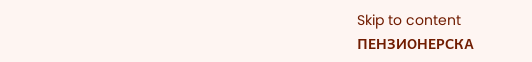Skip to content
ПЕНЗИОНЕРСКА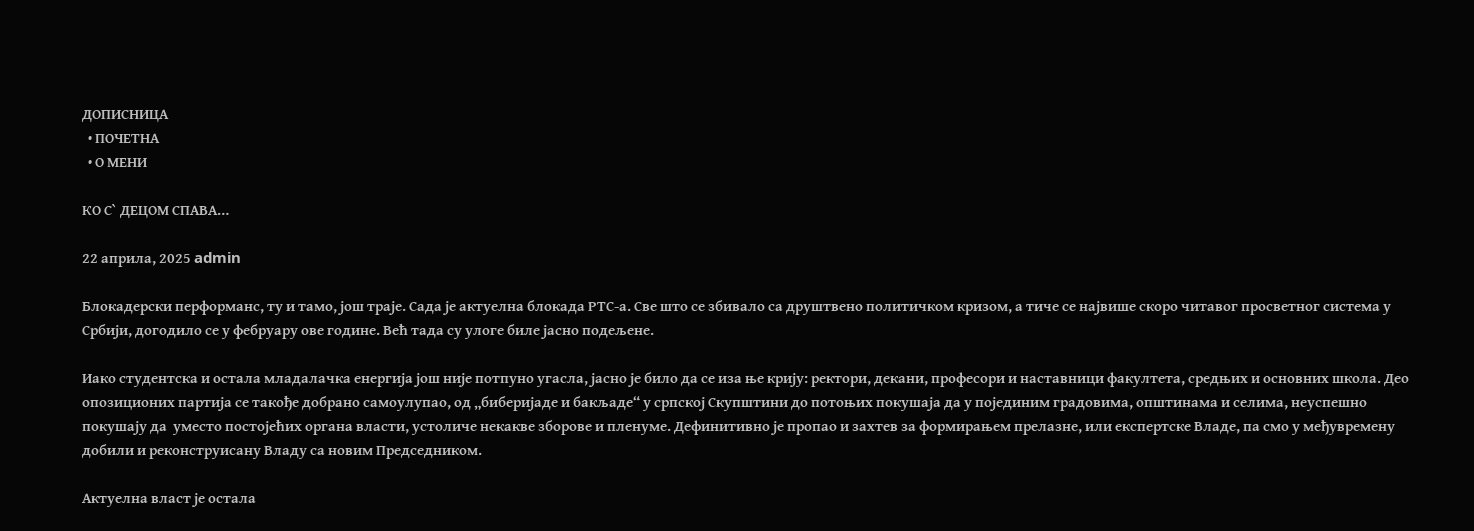ДОПИСНИЦА
  • ПОЧЕТНА
  • О МЕНИ

КО С` ДЕЦОМ СПАВА…

22 априла, 2025 admin

Блокадерски перформанс, ту и тамо, још траје. Сада је актуелна блокада РТС-а. Све што се збивало са друштвено политичком кризом, а тиче се највише скоро читавог просветног система у Србији, догодило се у фебруару ове године. Већ тада су улоге биле јасно подељене.

Иако студентска и остала младалачка енергија још није потпуно угасла, јасно је било да се иза ње крију: ректори, декани, професори и наставници факултета, средњих и основних школа. Део опозиционих партија се такође добрано самоулупао, од „биберијаде и бакљаде“ у српској Скупштини до потоњих покушаја да у појединим градовима, општинама и селима, неуспешно покушају да  уместо постојећих органа власти, устоличе некакве зборове и пленуме. Дефинитивно је пропао и захтев за формирањем прелазне, или експертске Владе, па смо у међувремену добили и реконструисану Владу са новим Председником.

Актуелна власт је остала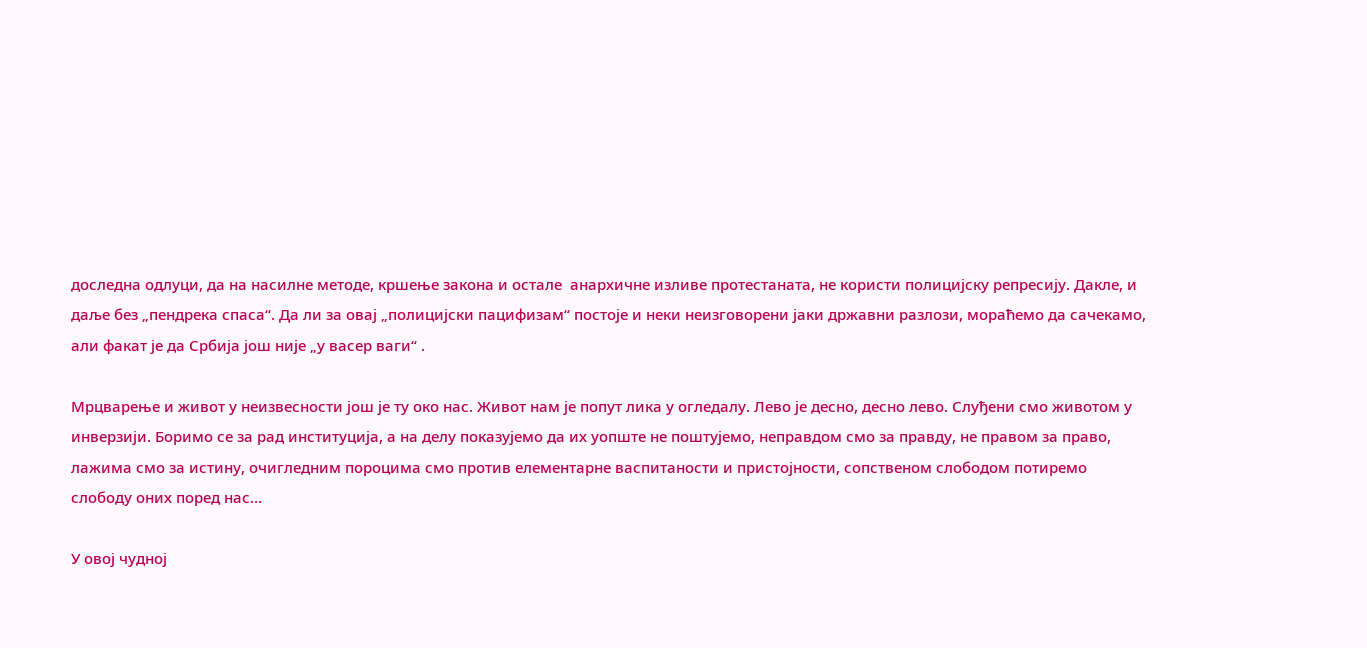доследна одлуци, да на насилне методе, кршење закона и остале  анархичне изливе протестаната, не користи полицијску репресију. Дакле, и даље без „пендрека спаса“. Да ли за овај „полицијски пацифизам“ постоје и неки неизговорени јаки државни разлози, мораћемо да сачекамо, али факат је да Србија још није „у васер ваги“ .

Мрцварење и живот у неизвесности још је ту око нас. Живот нам је попут лика у огледалу. Лево је десно, десно лево. Слуђени смо животом у инверзији. Боримо се за рад институција, а на делу показујемо да их уопште не поштујемо, неправдом смо за правду, не правом за право, лажима смо за истину, очигледним пороцима смо против елементарне васпитаности и пристојности, сопственом слободом потиремо слободу оних поред нас…

У овој чудној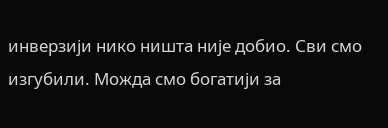инверзији нико ништа није добио. Сви смо изгубили. Можда смо богатији за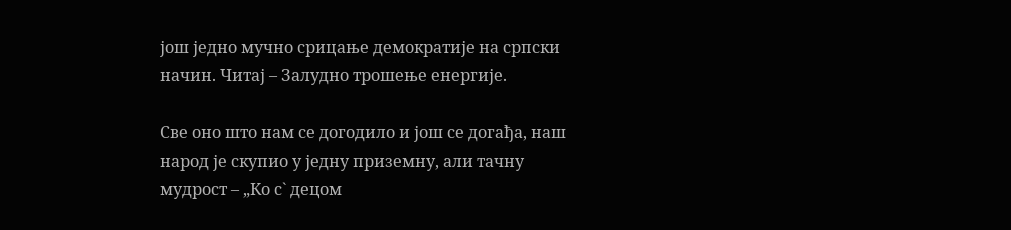још једно мучно срицање демократије на српски начин. Читај – Залудно трошење енергије.

Све оно што нам се догодило и још се догађа, наш народ је скупио у једну приземну, али тачну мудрост – „Ко с` децом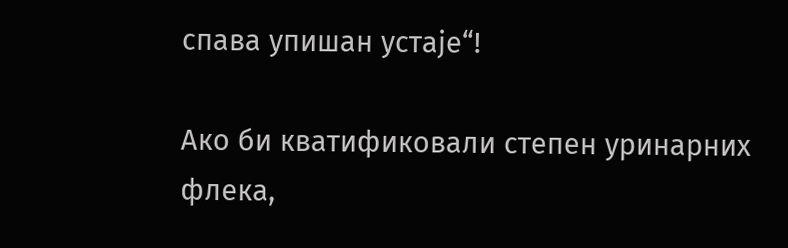спава упишан устаје“!

Ако би кватификовали степен уринарних флека,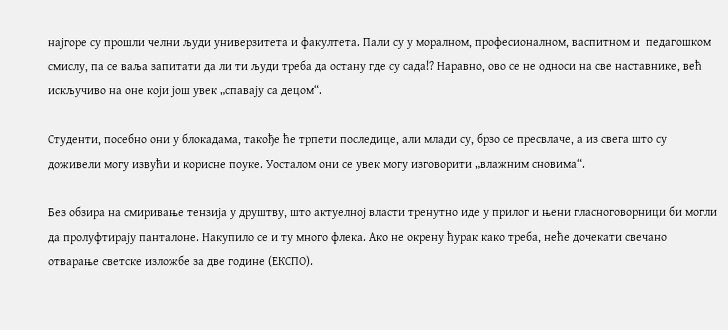најгоре су прошли челни људи универзитета и факултета. Пали су у моралном, професионалном, васпитном и  педагошком смислу, па се ваља запитати да ли ти људи треба да остану где су сада!? Наравно, ово се не односи на све наставнике, већ искључиво на оне који још увек „спавају са децом“.

Студенти, посебно они у блокадама, такође ће трпети последице, али млади су, брзо се пресвлаче, а из свега што су доживели могу извући и корисне поуке. Уосталом они се увек могу изговорити „влажним сновима“.

Без обзира на смиривање тензија у друштву, што актуелној власти тренутно иде у прилог и њени гласноговорници би могли да пролуфтирају панталоне. Накупило се и ту много флека. Ако не окрену ћурак како треба, неће дочекати свечано отварање светске изложбе за две године (ЕКСПО).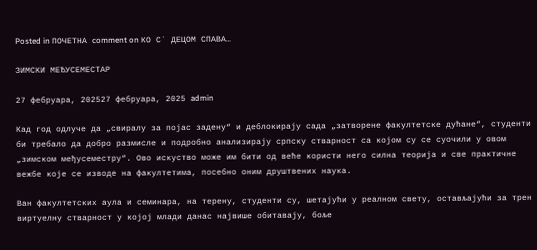Posted in ПОЧЕТНА comment on КО С` ДЕЦОМ СПАВА…

ЗИМСКИ МЕЂУСЕМЕСТАР

27 фебруара, 202527 фебруара, 2025 admin

Кад год одлуче да „свиралу за појас задену“ и деблокирају сада „затворене факултетске дућане“, студенти би требало да добро размисле и подробно анализирају српску стварност са којом су се суочили у овом „зимском међусеместру“. Ово искуство може им бити од веће користи него силна теорија и све практичне вежбе које се изводе на факултетима, посебно оним друштвених наука.

Ван факултетских аула и семинара, на терену, студенти су, шетајући у реалном свету, остављајући за трен виртуелну стварност у којој млади данас највише обитавају, боље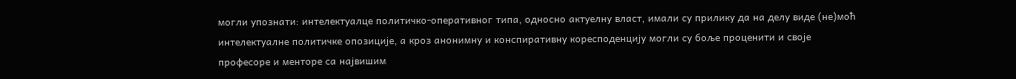могли упознати: интелектуалце политичко-оперативног типа, односно актуелну власт, имали су прилику да на делу виде (не)моћ интелектуалне политичке опозиције, а кроз анонимну и конспиративну коресподенцију могли су боље проценити и своје професоре и менторе са највишим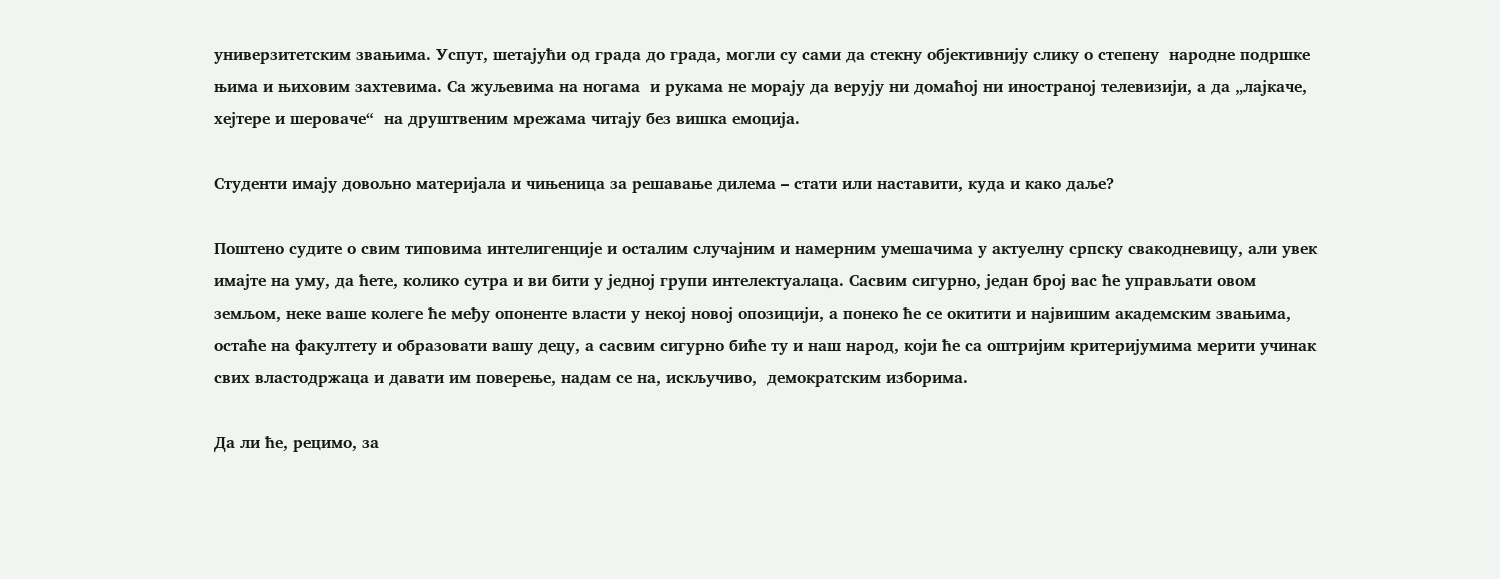универзитетским звањима. Успут, шетајући од града до града, могли су сами да стекну објективнију слику о степену  народне подршке њима и њиховим захтевима. Са жуљевима на ногама  и рукама не морају да верују ни домаћој ни иностраној телевизији, а да „лајкаче, хејтере и шероваче“  на друштвеним мрежама читају без вишка емоција.

Студенти имају довољно материјала и чињеница за решавање дилема – стати или наставити, куда и како даље?

Поштено судите о свим типовима интелигенције и осталим случајним и намерним умешачима у актуелну српску свакодневицу, али увек имајте на уму, да ћете, колико сутра и ви бити у једној групи интелектуалаца. Сасвим сигурно, један број вас ће управљати овом земљом, неке ваше колеге ће међу опоненте власти у некој новој опозицији, а понеко ће се окитити и највишим академским звањима, остаће на факултету и образовати вашу децу, а сасвим сигурно биће ту и наш народ, који ће са оштријим критеријумима мерити учинак свих властодржаца и давати им поверење, надам се на, искључиво,  демократским изборима.

Да ли ће, рецимо, за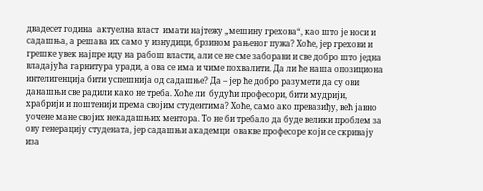двадесет година  актуелна власт  имати најтежу „мешину грехова“, као што је носи и садашња, а решава их само у изнудици, брзином рањеног пужа? Хоће, јер грехови и  грешке увек најпре иду на рабош власти, али се не сме заборави и све добро што једна владајућа гарнитура уради, а ова се има и чиме похвалити. Да ли ће наша опозициона интелигенција бити успешнија од садашње? Да – јер ће добро разумети да су ови данашњи све радили како не треба. Хоће ли  будући професори, бити мудрији, храбрији и поштенији према својим студентима? Хоће, само ако превазиђу, већ јавно уочене мане својих некадашњих ментора. То не би требало да буде велики проблем за ову генерацију студената, јер садашњи академци  овакве професоре који се скривају иза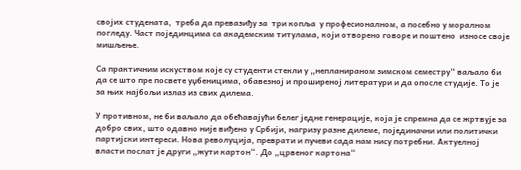својих студената,  треба да превазиђу за  три копља  у професионалном, а посебно у моралном погледу. Част појединцима са академским титулама, који отворено говоре и поштено  износе своје мишљење.

Са практичним искуством које су студенти стекли у „непланираном зимском семестру“ ваљало би да се што пре посвете уџбеницима, обавезној и проширеној литератури и да опосле студије. То је за њих најбољи излаз из свих дилема.

У противном, не би ваљало да обећавајући белег једне генерације, која је спремна да се жртвује за добро свих, што одавно није виђено у Србији, нагризу разне дилеме, појединачни или политички партијски интереси. Нова револуција, преврати и пучеви сада нам нису потребни. Актуелној власти послат је други „жути картон“. До „црвеног картона“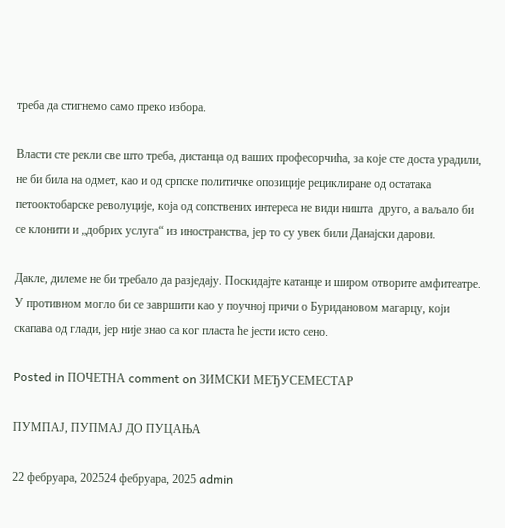треба да стигнемо само преко избора.

Власти сте рекли све што треба, дистанца од ваших професорчића, за које сте доста урадили, не би била на одмет, као и од српске политичке опозиције рециклиране од остатака петооктобарске револуције, која од сопствених интереса не види ништа  друго, а ваљало би се клонити и „добрих услуга“ из иностранства, јер то су увек били Данајски дарови.

Дакле, дилеме не би требало да разједају. Поскидајте катанце и широм отворите амфитеатре. У противном могло би се завршити као у поучној причи о Буридановом магарцу, који скапава од глади, јер није знао са ког пласта ће јести исто сено.

Posted in ПОЧЕТНА comment on ЗИМСКИ МЕЂУСЕМЕСТАР

ПУМПАЈ, ПУПМАЈ ДО ПУЦАЊА

22 фебруара, 202524 фебруара, 2025 admin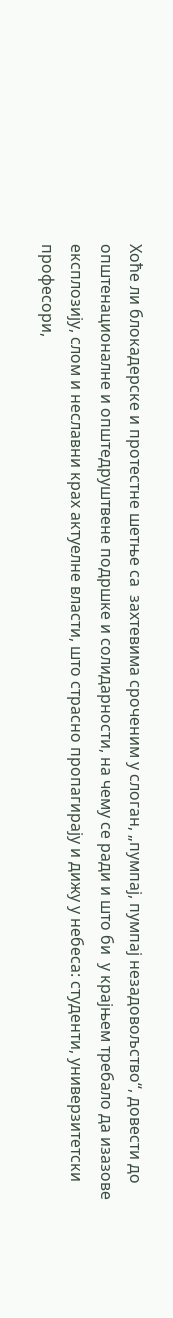Хоће ли блокадерске и протестне шетње са  захтевима сроченим у слоган, „пумпај, пумпај незадовољство“, довести до општенационалне и општедруштвене подршке и солидарности, на чему се ради и што би  у крајњем требало да изазове експлозију, слом и неславни крах актуелне власти, што страсно пропагирају и дижу у небеса: студенти, универзитетски професори,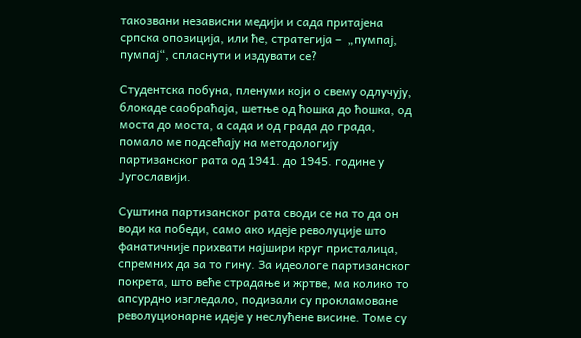такозвани независни медији и сада притајена српска опозиција, или ће, стратегија –  „пумпај, пумпај“, спласнути и издувати се?

Студентска побуна, пленуми који о свему одлучују, блокаде саобраћаја, шетње од ћошка до ћошка, од моста до моста, а сада и од града до града, помало ме подсећају на методологију партизанског рата од 1941. до 1945. године у Југославији.

Суштина партизанског рата своди се на то да он води ка победи, само ако идеје револуције што фанатичније прихвати најшири круг присталица, спремних да за то гину. За идеологе партизанског покрета, што веће страдање и жртве, ма колико то апсурдно изгледало, подизали су прокламоване револуционарне идеје у неслућене висине. Томе су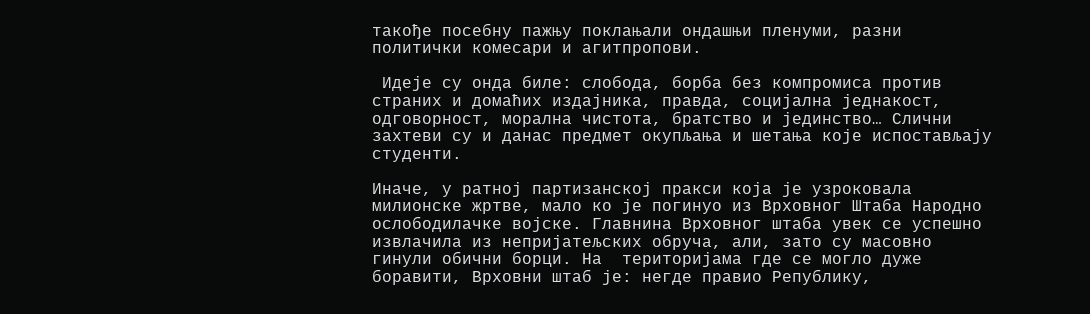такође посебну пажњу поклањали ондашњи пленуми, разни политички комесари и агитпропови.

 Идеје су онда биле: слобода, борба без компромиса против страних и домаћих издајника, правда, социјална једнакост, одговорност, морална чистота, братство и јединство… Слични захтеви су и данас предмет окупљања и шетања које испостављају студенти.

Иначе, у ратној партизанској пракси која је узроковала милионске жртве, мало ко је погинуо из Врховног Штаба Народно ослободилачке војске. Главнина Врховног штаба увек се успешно извлачила из непријатељских обруча, али, зато су масовно гинули обични борци. На  територијама где се могло дуже боравити, Врховни штаб је: негде правио Републику,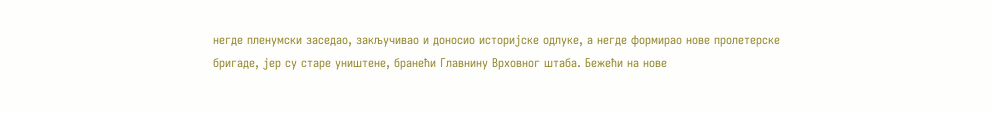негде пленумски заседао, закључивао и доносио историјске одлуке, а негде формирао нове пролетерске бригаде, јер су старе уништене, бранећи Главнину Врховног штаба. Бежећи на нове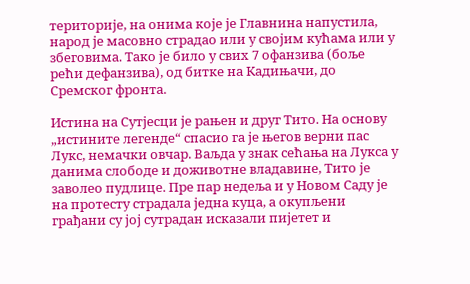територије, на онима које је Главнина напустила, народ је масовно страдао или у својим кућама или у збеговима. Тако је било у свих 7 офанзива (боље рећи дефанзива), од битке на Кадињачи, до Сремског фронта.

Истина на Сутјесци је рањен и друг Тито. На основу „истините легенде“ спасио га је његов верни пас Лукс, немачки овчар. Ваљда у знак сећања на Лукса у данима слободе и доживотне владавине, Тито је заволео пудлице. Пре пар недеља и у Новом Саду је на протесту страдала једна куца, а окупљени грађани су јој сутрадан исказали пијетет и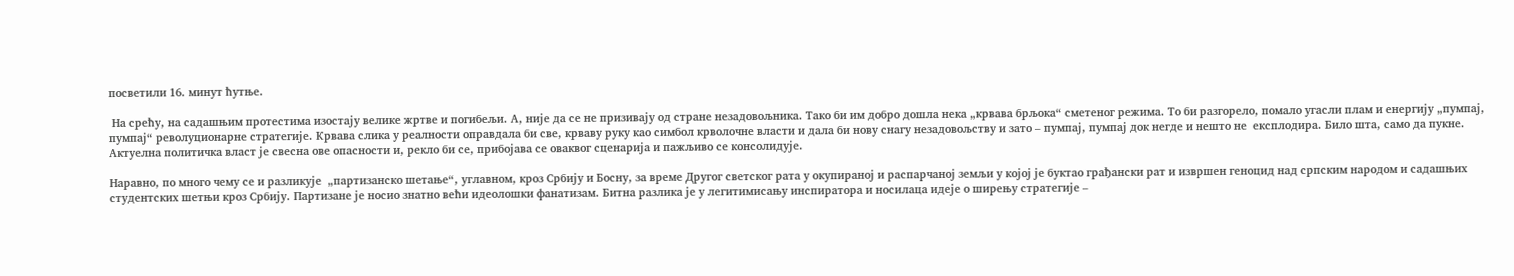посветили 16. минут ћутње.

 На срећу, на садашњим протестима изостају велике жртве и погибељи. А, није да се не призивају од стране незадовољника. Тако би им добро дошла нека „крвава брљока“ сметеног режима. То би разгорело, помало угасли плам и енергију „пумпај, пумпај“ револуционарне стратегије. Крвава слика у реалности оправдала би све, крваву руку као симбол крволочне власти и дала би нову снагу незадовољству и зато – пумпај, пумпај док негде и нешто не  експлодира. Било шта, само да пукне. Актуелна политичка власт је свесна ове опасности и, рекло би се, прибојава се оваквог сценарија и пажљиво се консолидује.

Наравно, по много чему се и разликује  „партизанско шетање“, углавном, кроз Србију и Босну, за време Другог светског рата у окупираној и распарчаној земљи у којој је буктао грађански рат и извршен геноцид над српским народом и садашњих студентских шетњи кроз Србију. Партизане је носио знатно већи идеолошки фанатизам. Битна разлика је у легитимисању инспиратора и носилаца идеје о ширењу стратегије –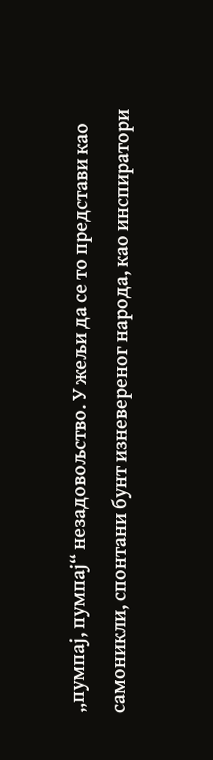„пумпај, пумпај“ незадовољство. У жељи да се то представи као самоникли, спонтани бунт изневереног народа, као инспиратори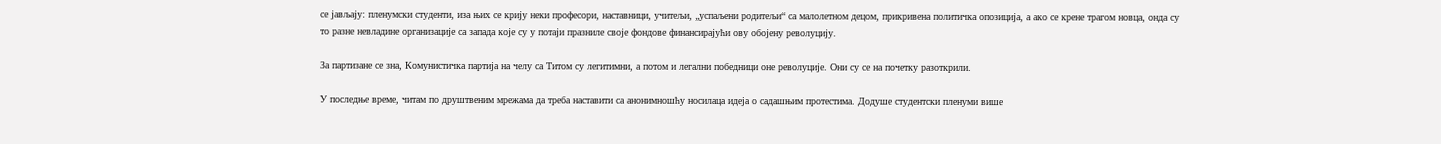се јављају: пленумски студенти, иза њих се крију неки професори, наставници, учитељи, „успаљени родитељи“ са малолетном децом, прикривена политичка опозиција, а ако се крене трагом новца, онда су то разне невладине организације са запада које су у потаји празниле своје фондове финансирајући ову обојену револуцију.

За партизане се зна, Комунистичка партија на челу са Титом су легитимни, а потом и легални победници оне револуције. Они су се на почетку разоткрили.

У последње време, читам по друштвеним мрежама да треба наставити са анонимношћу носилаца идеја о садашњим протестима. Додуше студентски пленуми више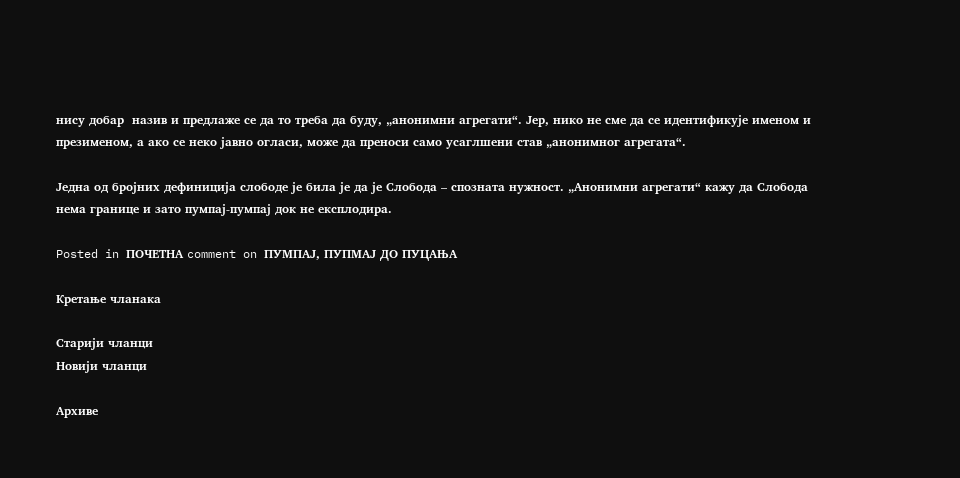нису добар  назив и предлаже се да то треба да буду, „анонимни агрегати“. Јер, нико не сме да се идентификује именом и презименом, а ако се неко јавно огласи, може да преноси само усаглшени став „анонимног агрегата“.

Једна од бројних дефиниција слободе је била је да је Слобода – спозната нужност. „Анонимни агрегати“ кажу да Слобода нема границе и зато пумпај-пумпај док не експлодира.

Posted in ПОЧЕТНА comment on ПУМПАЈ, ПУПМАЈ ДО ПУЦАЊА

Кретање чланака

Старији чланци
Новији чланци

Архиве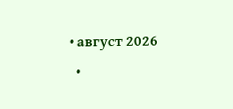• август 2026
  •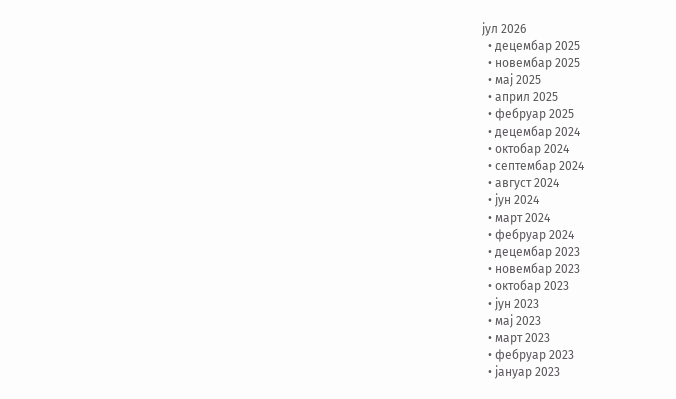јул 2026
  • децембар 2025
  • новембар 2025
  • мај 2025
  • април 2025
  • фебруар 2025
  • децембар 2024
  • октобар 2024
  • септембар 2024
  • август 2024
  • јун 2024
  • март 2024
  • фебруар 2024
  • децембар 2023
  • новембар 2023
  • октобар 2023
  • јун 2023
  • мај 2023
  • март 2023
  • фебруар 2023
  • јануар 2023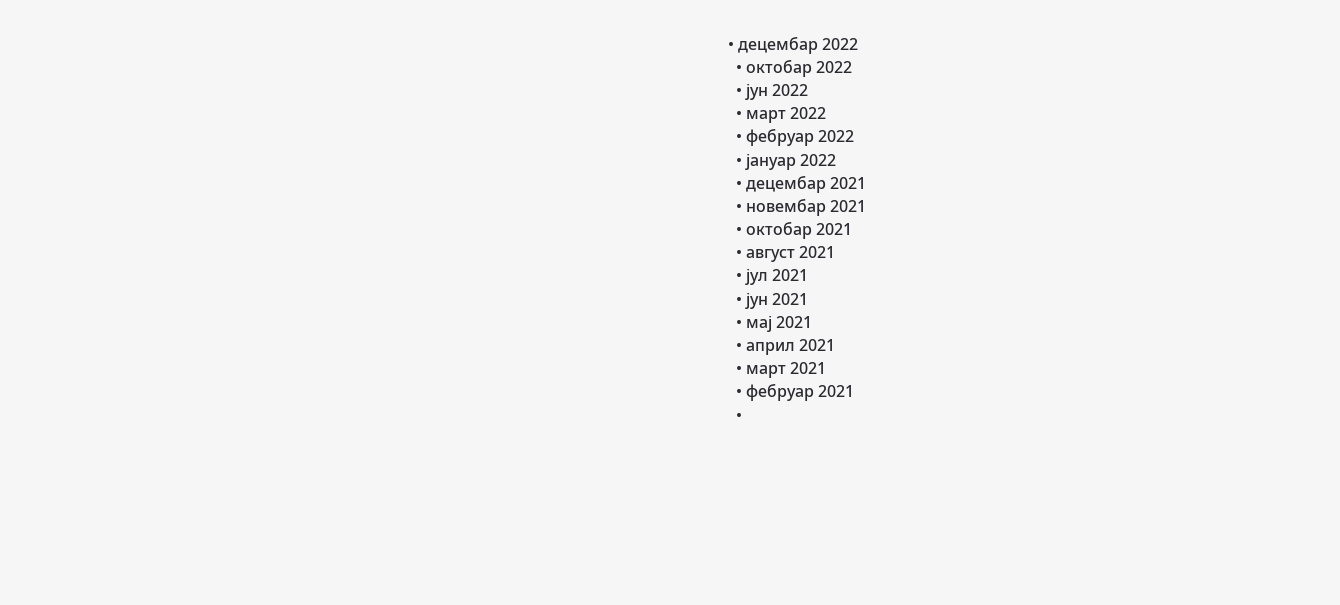• децембар 2022
  • октобар 2022
  • јун 2022
  • март 2022
  • фебруар 2022
  • јануар 2022
  • децембар 2021
  • новембар 2021
  • октобар 2021
  • август 2021
  • јул 2021
  • јун 2021
  • мај 2021
  • април 2021
  • март 2021
  • фебруар 2021
  •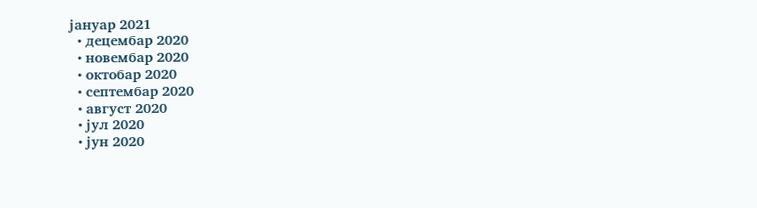јануар 2021
  • децембар 2020
  • новембар 2020
  • октобар 2020
  • септембар 2020
  • август 2020
  • јул 2020
  • јун 2020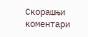Скорашњи коментари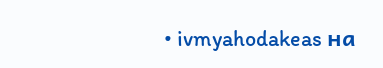• ivmyahodakeas на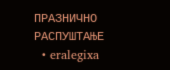ПРАЗНИЧНО РАСПУШТАЊЕ
  • eralegixa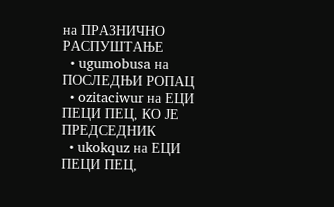на ПРАЗНИЧНО РАСПУШТАЊЕ
  • ugumobusa на ПОСЛЕДЊИ РОПАЦ
  • ozitaciwur на ЕЦИ ПЕЦИ ПЕЦ, КО ЈЕ ПРЕДСЕДНИК
  • ukokquz на ЕЦИ ПЕЦИ ПЕЦ,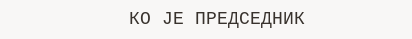КО ЈЕ ПРЕДСЕДНИК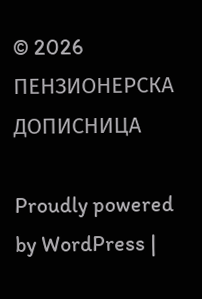© 2026 ПЕНЗИОНЕРСКА ДОПИСНИЦА

Proudly powered by WordPress |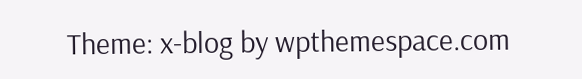Theme: x-blog by wpthemespace.com